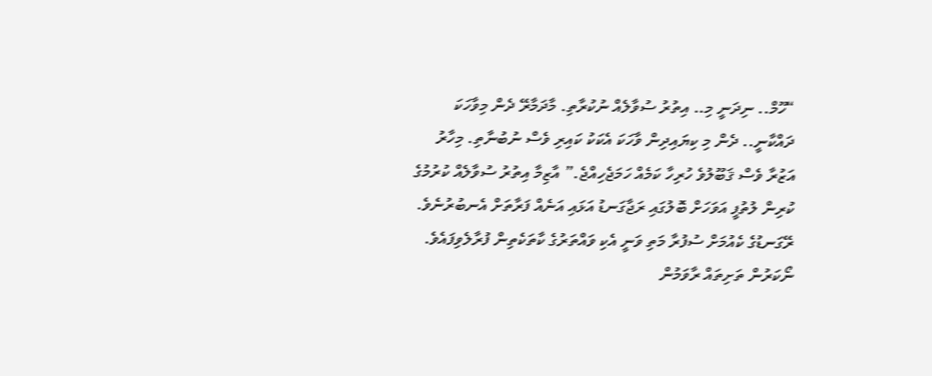“ހޫމް.. ނިދަނީ މި.. އިތުރު ސުވާލެއް ނުކުރާތި. މާދަމާރޭ ދެން މިވާހަކަ ދައްކާނީ.. ދެން މި ކިޔައިދިން ވާހަކަ އެކަކު ކައިރި ވެސް ނުބުނާތި. މިހާރު އަޒުރާ ވެސް ޤަބޫލުވެ ހުރިހާ ކަމެއް ހަމަޖެހިއްޖެ.” އާޒިމާ އިތުރު ސުވާލެއް ކުރުމުގެ ކުރިން ލުތުފީ އަވަހަށް ބޮލުގައި ރަޖާގަނޑު އަޅައި އަނެއް ފަރާތަށް އެނބުރުނެވެ.
ރޭގަނޑުގެ ކެއުމަށް ސުފުރާ މަތި ވަނީ އެކި ވައްތަރުގެ ކާތަކެތިން ފުރާލެވިފައެވެ. ނޯކަރުން ތަށިތައް ރާވަމުން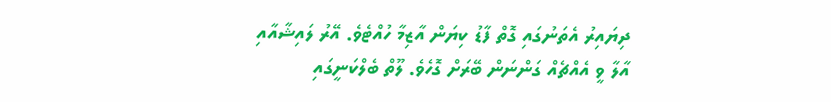ދިޔައިރު އެތަނުގައި ގޮތް ފާޑު ކިޔަން އާޒިމާ ހުއްޓެވެ. އޭރު ލައިޝާއާއި އާލާ ވީ އެއްޗެއް ގަންނަން ބޭރަށް ގޮހެވެ. ލޫތް ބެލްކަނީގައި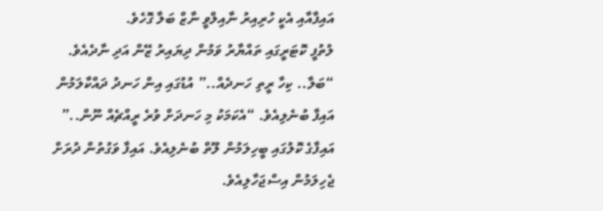އައިފާއާއި އެކީ ހުރިއިރު ނާއިލްވީ ނާޒް ބަލާ ގޮހެވެ.
ލުތުފީ ކޮޓަރީގައި ތައްޔާރު ވަމުން ދިޔައިރު ޒޭން އަދި ނާދެއެވެ. “ބަލާ.. ކިހާ ރީތި ހަނދެއް..” އުޑުގައި އިން ހަނދު ދައްކާލަމުން އައިފާ ބުނެލިއެވެ. “އެކަމަކު މި ހަނދަށް ވުރެ ރީއްޗެއް ނޫން..” އައިފާގެ ކޮލުގައި ބީހިލަމުން ލޫތް ބުނެލިއެވެ. އައިފާ ވަގުތުން ދުރަށް ޖެހިލަމުން އިސްޖަހާލިއެވެ.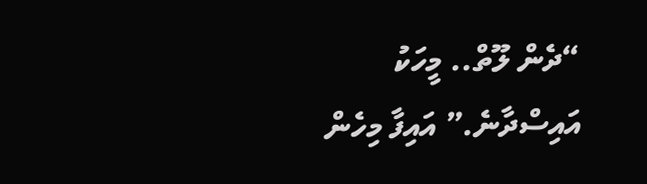“ދެން ލޫތް.. މީހަކު އައިސްދާނެ.” އައިފާ މިހެން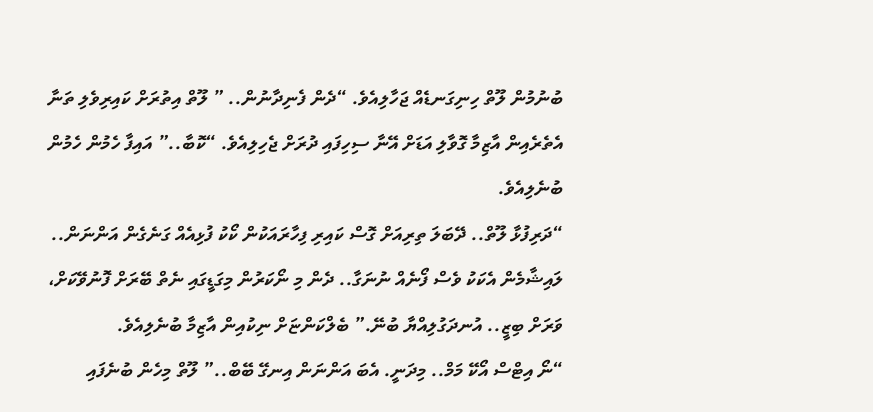ބުނުމުން ލޫތް ހިނިގަނޑެއް ޖަހާލިއެވެ. “ދެން ފެނިދާނުން.. ” ލޫތް އިތުރަށް ކައިރިވެލި ތަނާ އެތެރެއިން އާޒިމާ ގޮވާލި އަޑަށް އޭނާ ސިހިފައި ދުރަށް ޖެހިލިއެވެ. “ކޮބާ..” އައިފާ ހެމުން ހެމުން ބުނެލިއެވެ.
“ދަރިފުޅާ ލޫތް.. ދޭބަލަ ތިރިއަށް ގޮސް ކައިރި ފިހާރައަކުން ކޯކު ފުޅިއެއް ގަނެގެން އަންނަން.. ލައިޝާމެން އެކަކު ވެސް ފޯނެއް ނުނަގާ.. ދެން މި ނޯކަރުން މިގަޑީގައި ނެތް ބޭރަށް ފޮނުވޭކަށް، ވަރަށް ބިޒީ.. އުނދަގުލިއްޔާ ބުނޭ.” ބެލްކަންޏަށް ނިކުއިން އާޒިމާ ބުނެލިއެވެ.
“ނޯ އިޓްސް އޯކޭ މަމް.. މިދަނީ. އެބަ އަންނަން އިނގޭ ބޭބް..” ލޫތް މިހެން ބުނެފައި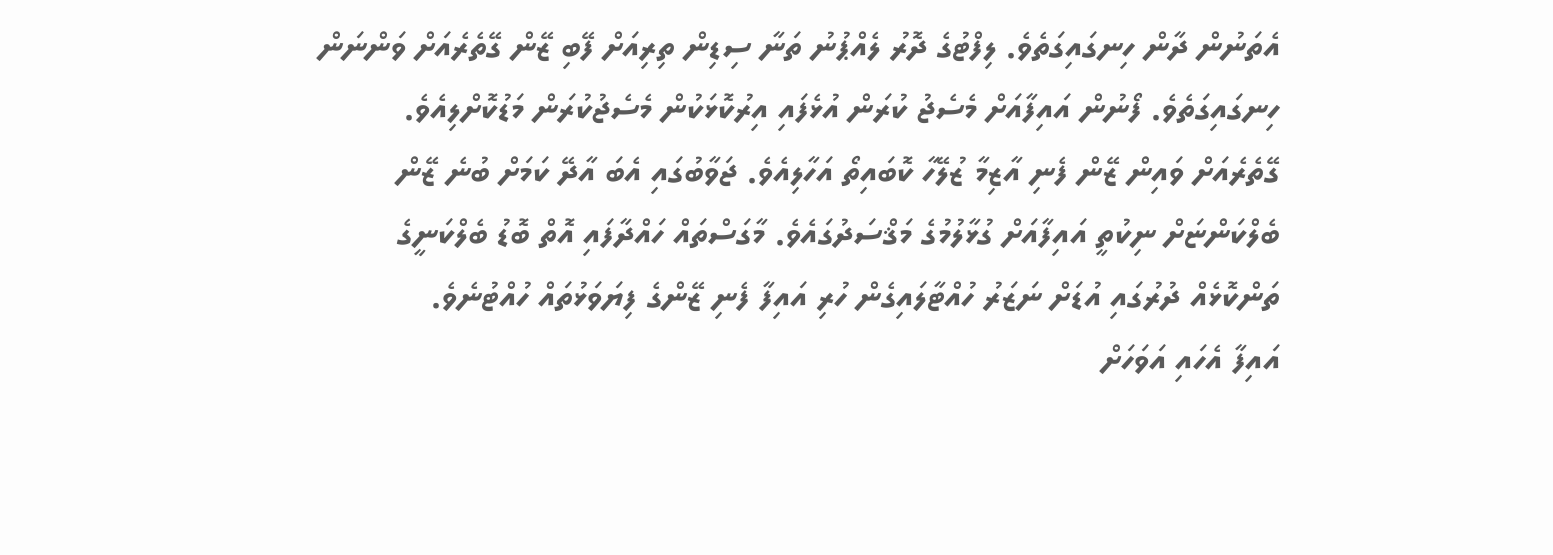އެތަނުން ދާން ހިނގައިގަތެވެ. ލިފްޓުގެ ދޮރު ލެއްޕުނު ތަނާ ސިޑިން ތިރިއަށް ފޭބި ޒޭން ގޭތެރެއަށް ވަންނަން ހިނގައިގަތެވެ. ފޯނުން އައިފާއަށް މެސެޖު ކުރަން އުޅެފައި އިރުކޮޅަކުން މެސެޖުކުރަން މަޑުކޮށްލިއެވެ.
ގޭތެރެއަށް ވައިން ޒޭން ފެނި އާޒިމާ ޒުލޭހާ ކޮބައިތޯ އަހާލިއެވެ. ޖަވާބުގައި އެބަ އާދޭ ކަމަށް ބުނެ ޒޭން ބެލްކަންޏަށް ނިކުތީ އައިފާއަށް ގުޅާލުމުގެ މަޤްސަދުގައެވެ. މާގަސްތައް ހައްދާފައި އޮތް ބޮޑު ބެލްކަނީގެ ތަންކޮޅެއް ދުރުގައި އުޑަށް ނަޒަރު ހުއްޓާލައިގެން ހުރި އައިފާ ފެނި ޒޭންގެ ފިޔަވަޅުތައް ހުއްޓުނެވެ.
އައިފާ އެހައި އަވަހަށް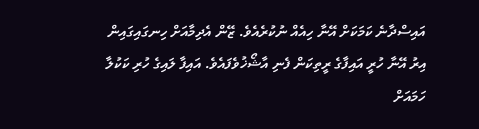އައިސްދާނެ ކަމަކަށް އޭނާ ހިއެއް ނުކުރެއެވެ. ޒޭން އެދިމާއަށް ހިނގައިގައިން އިރު އޭނާ ހުރީ އައިފާގެ ރީތިކަން ފެނި އާޝޯޚުވެފައެވެ. އައިފާ ލައިގެ ހުރި ކަކުލާ ހަމައަށް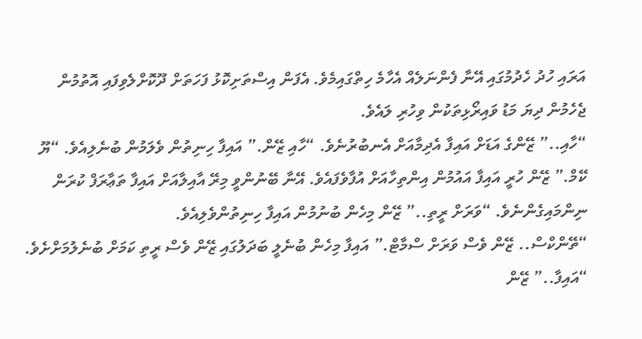އަރައި ހުދު ހެދުމުގައި އޭނާ ފެންނަލެއް އެހާމެ ހިތްގައިމެވެ. އެފަން އިސްތަށިކޮޅު ފަހަތަށް ދޫކޮށްލެވިފައި އޮތުމުން ޖެހެމުން ދިޔަ މަޑު ވައިރޯޅިތަކުން ވިހުރި ލައެވެ.
“ހާއި..” ޒޭންގެ އަޑަށް އައިފާ އެދިމާއަށް އެނބުރުނެވެ. “ހާއި ޒޭން.” އައިފާ ހިނިތުން ވެލަމުން ބުނެލިއެވެ. “ޔޫ ކޭމް.” ޒޭން ހުރީ އައިފާ އައުމުން އިންތިހާއަށް އުފާވެފައެވެ. އޭނާ ބޭނުންވީ މިރޭ އާއިލާއަށް އައިފާ ތަޢާރަފް ކުރަން ނިންމައިގެންނެވެ. “ވަރަށް ރީތި..” ޒޭން މިހެން ބުނުމުން އައިފާ ހިނިތުންވެލިއެވެ.
“ތޭންކްސް.. ޒޭން ވެސް ވަރަށް ސްމާޓް.” އައިފާ މިހެން ބުނެލީ ބަދަލުގައި ޒޭން ވެސް ރީތި ކަމަށް ބުނެލުމަށްށެވެ. “އައިފާ..” ޒޭން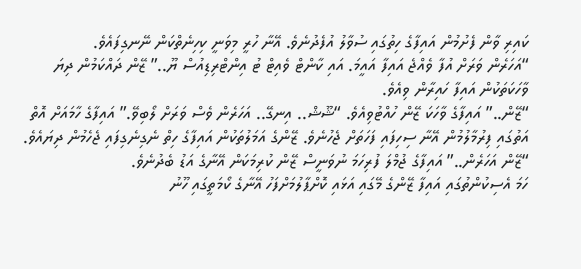ކައިރި ވާން ފެށުމުން އައިފާގެ ހިތުގައި ސުވާލު އުފެދުނެވެ. އޭނާ ހުރީ މިވަނީ ކިހިނެތްކަން ނޭނގިފައެވެ.
“އަހަރެން ވަރަށް އުފާ ވެއްޖެ އައިފާ އައީމަ. އައި ކާންޓް ވެއިޓް ޓު އިންޓްރިޑިއުސް ޔޫ..” ޒޭން ދައްކަމުން ދިޔަ ވާހަކަތަކުން އައިފާ ހައިރާން ވިއެވެ.
“ޒޭން..” އައިފާގެ ވާހަކަ ޒޭން ހުއްޓުވިއެވެ. “ޝޫޝް.. އިނގޭ.. އަހަރެން ވެސް ވަރަށް ލޯބިވޭ.” އައިފާގެ ހާމައަށް އޮތް އަތުގައި ފިރުމާލުމުން އޭނާ ސިހިފައި ފަހަތަށް ޖެހުނެވެ. ޒޭންގެ އަމަލުތަކުން އައިފާގެ ހިތް ނެގިނެގިފައި ޖެހެމުން ދިޔައެވެ. “ޒޭން އަހަރެން..” އައިފާގެ ޖުމްލަ ފުރިހަމަ ނުވަނީސް ޒޭން ކުރިމަކަން އޭނާގެ އަޑު ބެދުނެވެ.
ހަމަ އެސިކުންތުގައި އައިފާ ޒޭންގެ މޭގައި އަޅައި ކޮށްޕާލުމަށްފަހު އޭނާގެ ކޯމަތީގައި ހޫނު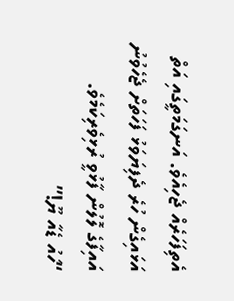އެތިފަހަރެއް ޖެހިއެވެ. އަނގަމަތީގައި އަތް އަޅައިގެން ހުރެ ދެފިޔަވަޅު ފަހަތަށް ޖެހެވުނު އައިފާގެ ލޮލުން ފާޅުވީ ރުޅިވެރިކަމެވެ.
“ހައު ޑެއާ ޔޫ!”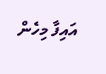އައިފާ މިހެން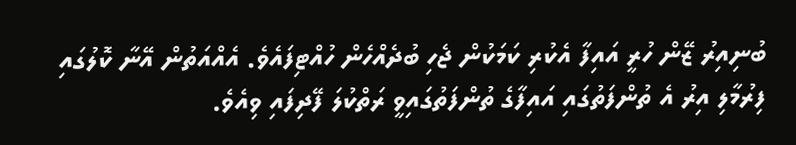ބުނިއިރު ޒޭން ހުރީ އައިފާ އެކުރި ކަމަކުން ޖެހި ބުދެއްހެން ހުއްޓިފައެވެ. އެއްއަތުން އޭނާ ކޮލުގައި ފިރުމާލި އިރު އެ ތުންފަތުގައި އައިފާގެ ތުންފަތުގައިވީ ރަތްކުލަ ފޭދިފައި ވިއެވެ.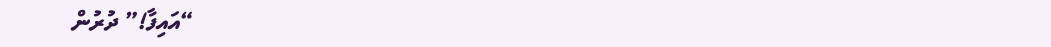“އައިފާ!” ދުރުން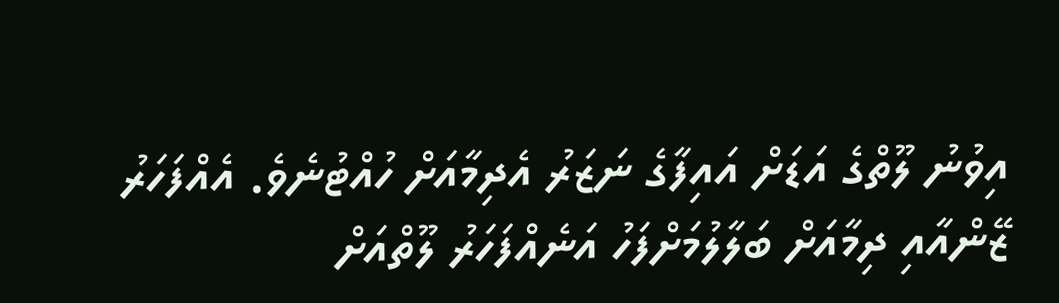އިވުނު ލޫތްގެ އަޑަށް އައިފާގެ ނަޒަރު އެދިމާއަށް ހުއްޓުނެވެ. އެއްފަހަރު ޒޭންއާއި ދިމާއަށް ބަލާލުމަށްފަހު އަނެއްފަހަރު ލޫތްއަށް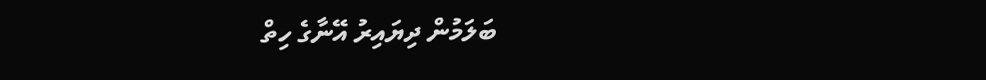ބަލަމުން ދިޔައިރު އޭނާގެ ހިތް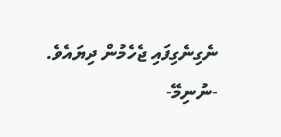ނެގިނެގިފައި ޖެހެމުން ދިޔައެވެ.
-ނުނިމޭ-